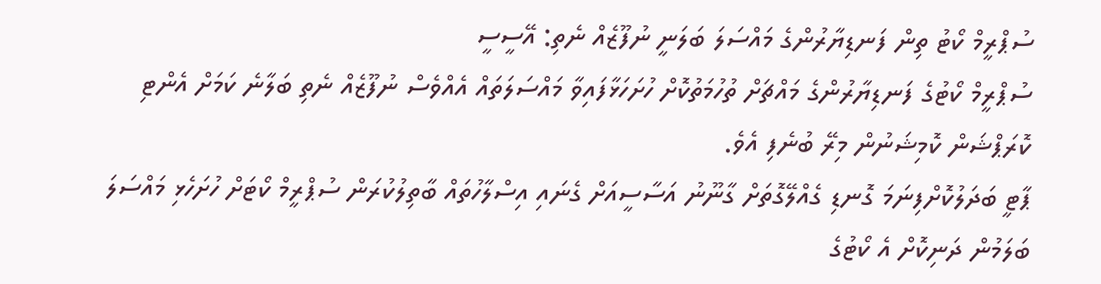ސުޕްރީމް ކޯޓު ތިން ފަނޑިޔާރުންގެ މައްސަލަ ބަލަނީ ނުފޫޒެއް ނެތި: އޭސީސީ
ސުޕްރީމް ކޯޓުގެ ފަނޑިޔާރުންގެ މައްޗަށް ތުހުމަތުކޮށް ހުށަހަޅާފައިވާ މައްސަލަތައް އެއްވެސް ނުފޫޒެއް ނެތި ބަލާނެ ކަމަށް އެންޓި ކޮރަޕްޝަން ކޮމިޝަނުން މިރޭ ބުނެފި އެވެ.
ޕާޓީ ބަދަލުކޮށްފިނަމަ ގޮނޑި ގެއްލޭގޮތަށް ގާނޫނު އަސާސީއަށް ގެނައި އިސްލާހުތައް ބާތިލުކުރަން ސުޕްރީމް ކޯޓަށް ހުށަހެޅި މައްސަލަ ބަލަމުން ދަނިކޮށް އެ ކޯޓުގެ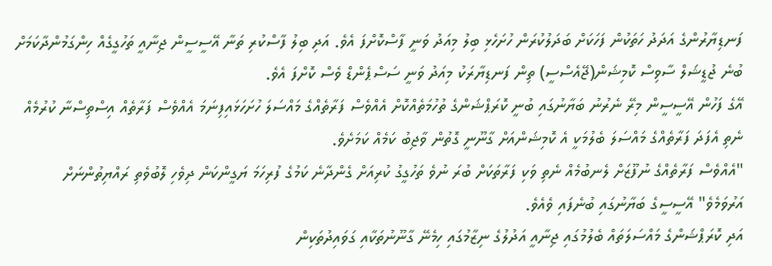ފަނޑިޔާރުންގެ އަދަދު ހަތަކުން ފަހަކަށް ބަދަލުކުރަން ހުށަހެޅި ބިލު މިއަދު ވަނީ ފާސްކޮށްފަ އެވެ. އަދި ބިލު ފާސްކުރި ތަނާ އޭސީސީން ޖިނާއީ ތަހުގީގެއް ހިންގަމުންދާކަމަށް ބުނެ ޖުޑީޝަލް ސާވިސް ކޮމިޝަން(ޖޭއެސްސީ) ތިން ފަނޑިޔާރަކު މިއަދު ވަނީ ސަސްޕެންޑް ވެސް ކޮށްފަ އެވެ.
އޭގެ ފަހުން އޭސީސީން މިރޭ ނެރުނު ބަޔާނުގައި ބުނީ ކޮރަޕްޝަންގެ ތުހުމަތެއްކޮށް އެއްވެސް ފަރާތެއްގެ މައްސަލަ ހުށަހަޅައިފިނަމަ އެއްވެސް ފަރާތެއް އިސްތިސްނާ ކުރުމެއް ނެތި އެފަދަ ފަރާތެއްގެ މައްސަލަ ބެލުމަކީ އެ ކޮމިޝަންއަށް ގާނޫނީ ގޮތުން ވާޖިބު ކަމެއް ކަމަށެވެ.
"އެއްވެސް ފަރާތެއްގެ ނުފޫޒަށް ލެނބުމެއް ނެތި ވަކި ފަރާތަކަށް ބުރަ ނުވެ ތަހުގީގު ކުރިއަށް ގެންދާނެ ކަމުގެ ފުރިހަމަ ޔަގީންކަން ދިވެހި ލޮބުވެތި ރައްޔިތުންނަށް އަރުވަމެވެ" އޭސީސީގެ ބަޔާނުގައި ބުނެފައި ވެއެވެ.
އަދި ކޮރަޕްޝަންގެ މައްސަލަތައް ބެލުމުގައި ޖިނާއީ އަދުލުގެ ނިޒާމުގައި ހިމެނޭ ގާނޫނުތަކާއި ގަވައިދުތަކިން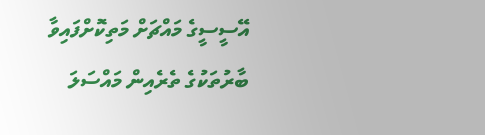އޭސީސީގެ މައްޗަށް މަތިކޮށްފައިވާ ބާރުތަކުގެ ތެރެއިން މައްސަލަ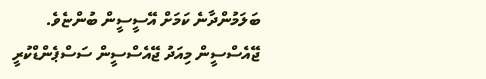ބަލަމުންދާނެ ކަމަށް އޭސީސީން ބުންޏެވެ.
ޖޭއެސްސީން މިއަދު ޖޭއެސްސީން ސަސްޕެންޑްކުރީ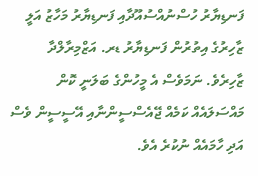ފަނޑިޔާރު ހުސްނުއްސުއޫދާއި ފަނޑިޔާރު މަހާޒު އަލީ ޒާހިރުގެ އިތުރުން ފަނޑިޔާރު ޑރ. އަޒްމިރާލްދާ ޒާހިރެވެ. ނަމަވެސް އެ މީހުންގެ ބަލަނީ ކޮން މައްސަލައެއް ކަމެއް ޖޭއެސްސީންނާއި އޭސީސީން ވެސް އަދި ހާމައެއް ނުކުރެ އެވެ.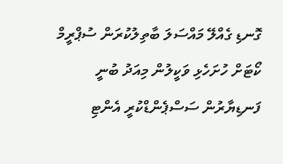ގޮނޑި ގެއްލޭ މައްސަލަ ބާތިލުކުރަން ސުޕްރީމް ކޯޓަށް ހުށަހެޅި ވަކީލުން މިއަދު ބުނީ ފަނޑިޔާރުން ސަސްޕެންޑްކުރީ އެންޓި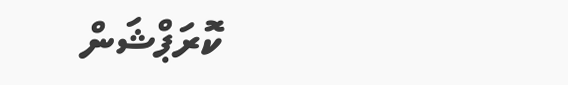ކޮރަޕްޝަން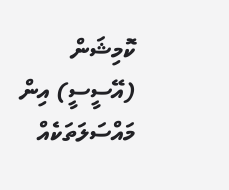ކޮމިޝަން (އޭސީސީ) އިން މައްސަލަތަކެއް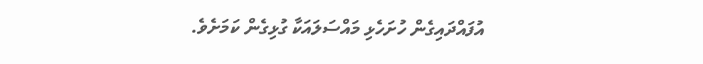އުފައްދައިގެން ހުށަހެޅި މައްސަލައަކާ ގުޅިގެން ކަމަށެވެ.